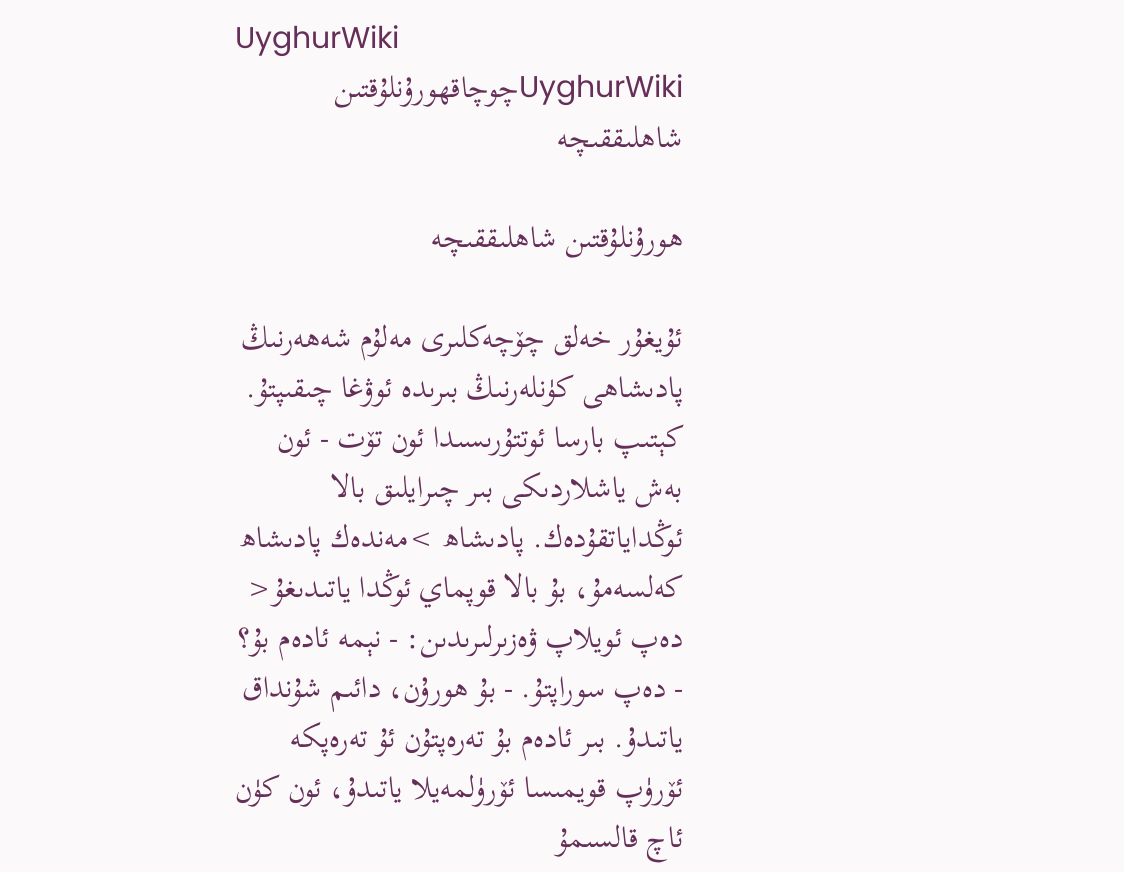UyghurWiki
UyghurWikiچوچاقھورۇنلۇقتىن شاھلىققىچە

ھورۇنلۇقتىن شاھلىققىچە

ئۇيغۇر خەلق چۆچەكلىرى مەلۇم شەھەرنىڭ پادىشاھى كۈنلەرنىڭ بىرىدە ئوۋغا چىقىپتۇ. كېتىپ بارسا ئوتتۇرىسىدا ئون تۆت - ئون بەش ياشلاردىكى بىر چىرايلىق بالا ئوڭداياتقۇدەك. پادىشاھ >مەندەك پادىشاھ كەلسەمۇ، بۇ بالا قوپماي ئوڭدا ياتىدىغۇ< دەپ ئويلاپ ۋەزىرلىرىدىن: - نېمە ئادەم بۇ؟ - دەپ سوراپتۇ. - بۇ ھورۇن، دائىم شۇنداق ياتىدۇ. بىر ئادەم بۇ تەرەپتۇن ئۇ تەرەپكە ئۆرۈپ قويمىسا ئۆرۈلمەيلا ياتىدۇ، ئون كۈن ئاچ قالسىمۇ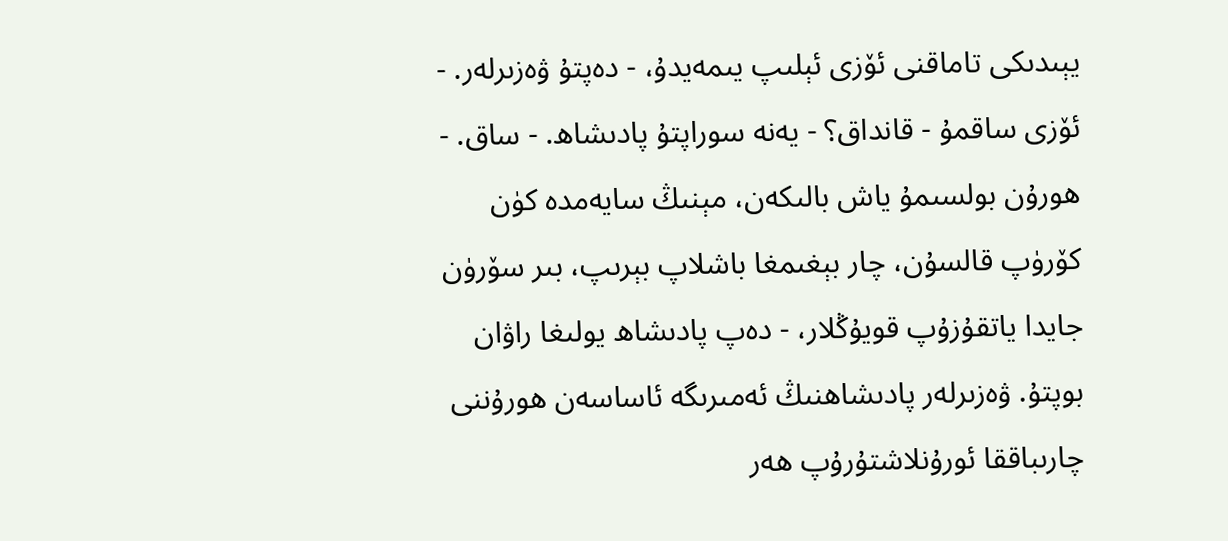يېىدىكى تاماقنى ئۆزى ئېلىپ يىمەيدۇ، - دەپتۇ ۋەزىرلەر. - ئۆزى ساقمۇ - قانداق؟ - يەنە سوراپتۇ پادىشاھ. - ساق. - ھورۇن بولسىمۇ ياش بالىكەن، مېنىڭ سايەمدە كۈن كۆرۈپ قالسۇن، چار بېغىمغا باشلاپ بېرىپ، بىر سۆرۈن جايدا ياتقۇزۇپ قويۇڭلار، - دەپ پادىشاھ يولىغا راۋان بوپتۇ. ۋەزىرلەر پادىشاھنىڭ ئەمىرىگە ئاساسەن ھورۇننى چارىباققا ئورۇنلاشتۇرۇپ ھەر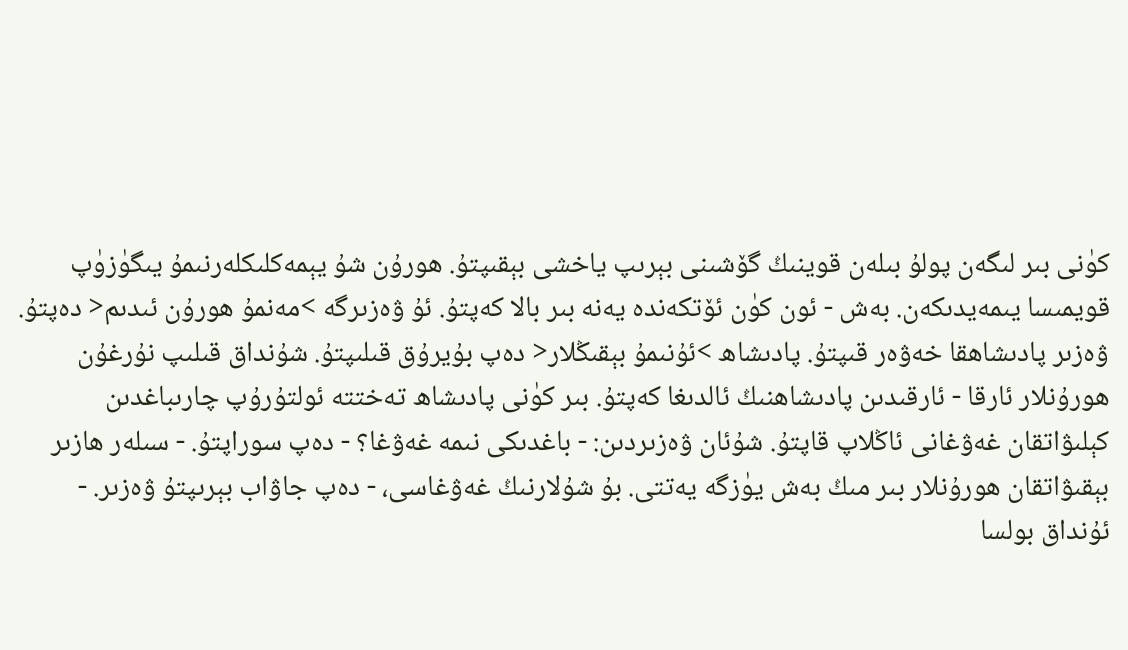كۈنى بىر لىگەن پولۇ بىلەن قوينىڭ گۆشىنى بېرىپ ياخشى بېقىپتۇ. ھورۇن شۇ يېمەكلىكلەرنىمۇ يىگۈزۈپ قويمىسا يىمەيدىكەن. بەش - ئون كۈن ئۆتكەندە يەنە بىر بالا كەپتۇ. ئۇ ۋەزىرگە >مەنمۇ ھورۇن ئىدىم< دەپتۇ. ۋەزىر پادىشاھقا خەۋەر قىپتۇ. پادىشاھ >ئۇنىمۇ بېقىڭلار< دەپ بۇيرۇق قىلىپتۇ. شۇنداق قىلىپ نۇرغۇن ھورۇنلار ئارقا - ئارقىدىن پادىشاھنىڭ ئالدىغا كەپتۇ. بىر كۈنى پادىشاھ تەختتە ئولتۇرۇپ چارىباغدىن كېلىۋاتقان غەۋغانى ئاڭلاپ قاپتۇ. شۇئان ۋەزىردىن: - باغدىكى نىمە غەۋغا؟ - دەپ سوراپتۇ. - سىلەر ھازىر بېقىۋاتقان ھورۇنلار بىر مىڭ بەش يۈزگە يەتتى. بۇ شۇلارنىڭ غەۋغاسى، - دەپ جاۋاب بېرىپتۇ ۋەزىر. - ئۇنداق بولسا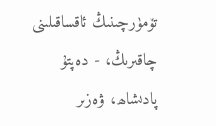تۆمۈرچىنىڭ ئاقساقىلىنى چاقىرىڭ، - دەپتۇ پادىشاھ، ۋەزىر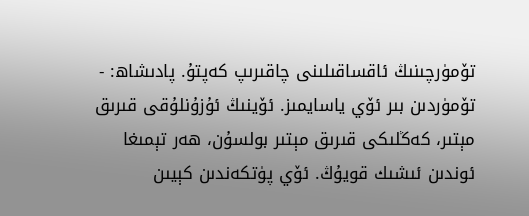تۆمۈرچىنىڭ ئاقساقىلىنى چاقىرىپ كەپتۇ. پادىشاھ: - تۆمۈردىن بىر ئۆي ياسايمىز. ئۆينىڭ ئۇزۇنلۇقى قىرىق مېتىر، كەڭلىكى قىرىق مېتىر بولسۇن، ھەر تېمىغا ئوندىن ئىشىك قويۇڭ. ئۆي پۈتكەندىن كېيىن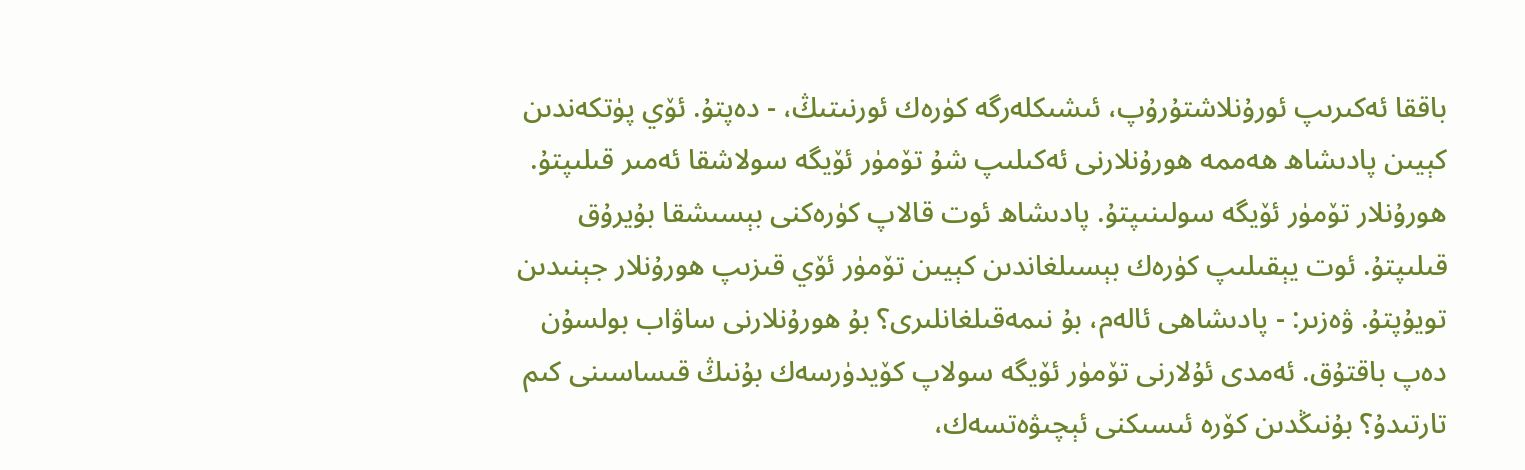باققا ئەكىرىپ ئورۇنلاشتۇرۇپ، ئىشىكلەرگە كۈرەك ئورنىتىڭ، - دەپتۇ. ئۆي پۈتكەندىن كېيىن پادىشاھ ھەممە ھورۇنلارنى ئەكىلىپ شۇ تۆمۈر ئۆيگە سولاشقا ئەمىر قىلىپتۇ. ھورۇنلار تۆمۈر ئۆيگە سولىنىپتۇ. پادىشاھ ئوت قالاپ كۈرەكنى بېسىشقا بۇيرۇق قىلىپتۇ. ئوت يېقىلىپ كۈرەك بېسىلغاندىن كېيىن تۆمۈر ئۆي قىزىپ ھورۇنلار جېنىدىن تويۇپتۇ. ۋەزىر: - پادىشاھى ئالەم، بۇ نىمەقىلغانلىرى؟ بۇ ھورۇنلارنى ساۋاب بولسۇن دەپ باقتۇق. ئەمدى ئۇلارنى تۆمۈر ئۆيگە سولاپ كۆيدۈرسەك بۇنىڭ قىساسىنى كىم تارتىدۇ؟ بۇنىڭدىن كۆرە ئىسىكنى ئېچىۋەتسەك،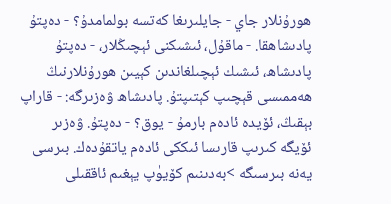ھورۇنلار جاي - جايلىرىغا كەتسە بولمامدۇ؟ - دەپتۇ پادىشاھقا. - ماقۇل، ئىشىكنى ئېچىڭلار، - دەپتۇ پادىشاھ، ئىشىك ئېچىلغاندىن كېيىن ھورۇنلارنىڭ ھەممىسى قېچىپ كېتىپتۇ. پادىشاھ ۋەزىرگە: - قاراپ بېقىڭ، ئۆيدە ئادەم بارمۇ - يوق؟ - دەپتۇ. ۋەزىر ئۆيگە كىرىپ قارىسا ئىككى ئادەم ياتقۇدەك. بىرسى يەنە بىرسىگە >بەدىنىم كۆيۈپ يېغىم ئاققىلى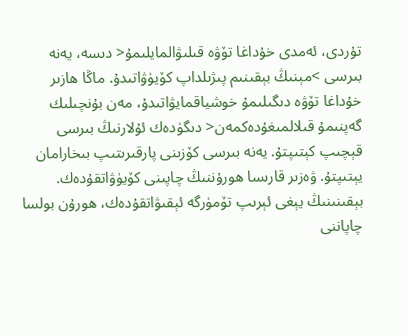تۇردى، ئەمدى خۇداغا تۆۋە قىلىۋالمايلىمۇ< دىسە، يەنە بىرسى >مېنىڭ بېقىنىم پىژىلداپ كۆيۈۋاتىدۇ. ماڭا ھازىر خۇداغا تۆۋە دىگىلىمۇ خوشياقمايۋاتىدۇ، مەن بۇنچىلىك گەپنىمۇ قىلالمىغۇدەكمەن< دىگۈدەك ئۇلارنىڭ بىرسى قېچىپ كېتىپتۇ. يەنە بىرسى كۆزىنى پارقىرىتىپ بىخارامان يېتىپتۇ. ۋەزىر قارىسا ھورۇننىڭ چاپىنى كۆيۈۋاتقۇدەك. بېقىنىنىڭ يېغى ئېرىپ تۆمۈرگە ئېقىۋاتقۇدەك، ھورۇن بولسا چاپاننى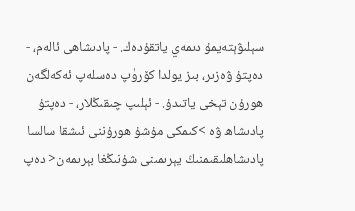سېلىۋېتەيمۇ دىمەي ياتقۇدەك. - پادىشاھى ئالەم، - دەپتۇ ۋەزىر، بىز يولدا كۆرۈپ دەسلەپ ئەكەلگەن ھورۇن تېخى ياتىدۇ. - ئېلىپ چىقىڭلار، - دەپتۇ پادىشاھ ۋە >كىمكى مۇشۇ ھورۇننى ئىشقا سالسا پادىشاھلىقىمنىڭ يېرىمىنى شۇنىڭغا بېرىمەن< دەپ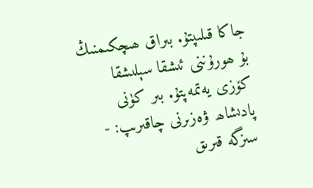جاكا قىلىپتۇ. بىراق ھىچكىمنىڭ بۇ ھورۇننى ئىشقا سېلىشقا كۆزى يەتمەپتۇ. بىر كۈنى پادىشاھ ۋەزىرنى چاقىرىپ: - سىزگە قىرىق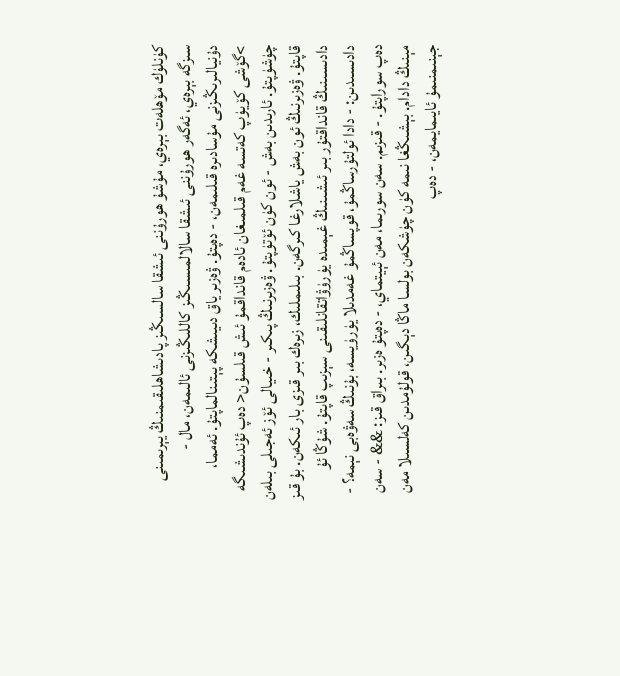كۈنلۈك مۆھلەت بېرەي، مۇشۇ ھورۇننى ئىشقا سالسىڭىز پادىشاھلىقىمنىڭ يېرىمىنى سىزگە بېرەي، ئەگەر ھورۇننى ئىشقا سالالمىسىڭىز كاللىڭىزنى ئالىمەن، مال - دۇنيالىرىڭىزنى مۇسادىرە قىلىمەن، - دەپتۇ. ۋەزىر ياق دىيىشكە پېتىنالماپتۇ. ئەمما، >گۆشى كۆيۈپ كەتسە غەم قىلمىغان ئادەم قانداقمۇ ئىش قىلسۇن< دەپ ئۇندىشىگە چۈشۈپتۇ. ئارىدىن بەش - ئون كۈن ئۆتۈپتۇ. ۋەزىرنىڭ پىكىر - خىيالى ئۆز ئەجىلى بىلەن قاپتۇ. ۋەزىرنىڭ ئون بەش ياشلارغا كىرگەن. بىلىملىك، زىرەك بىر قىزى بار ئىكەن. بۇ قىز دادىسىنىڭ قانداقتۇر بىر ئىشىنىڭ غېمىدە يۈرۈۋاتقانلىقىنى سېزىپ قاپتۇ. شۇڭا ئۇ دادىسىدىن: - دادا ئولتۇرساڭمۇ، قوپساڭمۇ غەمدىلا يۈرۈيسە، بۇنىڭ سەۋەبى نېمە؟ - دەپ سوراپتۇ. - قىزىم. سەن سورىما، مەن ئېيتماي، - دەپتۇ ەزىر. بىراق قىز: && - سەن مېنىڭ دادام. بېشىڭغا نىمە كۈن چۈشكەن بولسا ماڭا دېگىن، قولۇمدىن كەلسىلا مەن جېنىمنىمۇ ئايىمايمەن، - دەپ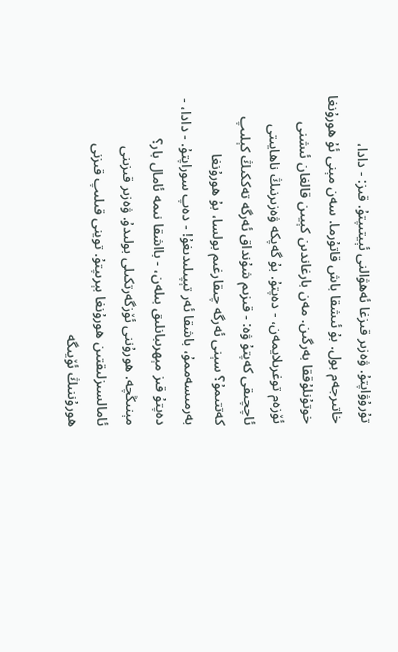تۇرۇۋاپتۇ. ۋەزىر قىزغا ئەھۋالنى ئېيتىپتۇ. قىز: - دادا، خاتىرجەم بول. بۇ ئىشقا باش قاتۇرما. سەن مېنى ئۇ ھورۇنغا خوتۇنلۇققا بەرگىن. مەن بارغاندىن كېيىن قالغان ئىشنى ئۆزەم توغرىلايمەن، - دەپتۇ. بۇ گەپكە ۋەزىرنىڭ ناھايىتى ئاچچىقى كەپتۇ ۋە: - قىزىم شۇنداق ئەرگە تەككىڭ كېلىپ كەتتىمۇ؟ سېنى ئەرگە چىقارغىم بولسا، بۇ ھورۇنغا بەرمىسەممۇ، باشقا ئەر تېپىلىدىغۇ! - دەپ سوراپتۇ. - دادا، - دەپتۇ قىز مېھرىبانلىق بىلەن، - بااشقا نىمە ئامال بار؟ مېنىڭچە. ھورۇننى ئۆزگەرتكىلى بولىدۇ. ۋەزىر قىزىنى ئامالسىزلىقتىن ھورۇنغا بېرىپتۇ. توينى قىلىپ قىزنى ھورۇننىڭ ئۆيىگە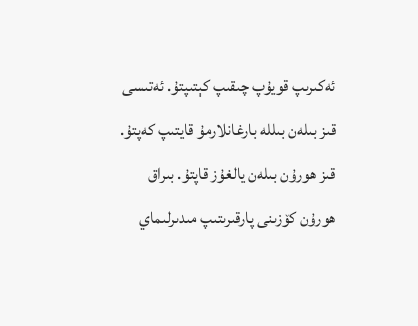ئەكىرىپ قويۇپ چىقىپ كېتىپتۇ. ئەتىسى قىز بىلەن بىللە بارغانلارمۇ قايتىپ كەپتۇ. قىز ھورۇن بىلەن يالغۇز قاپتۇ. بىراق ھورۇن كۆزىنى پارقىرىتىپ مىدىرلىماي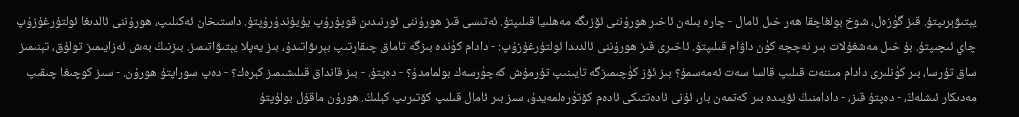يېتىۋېرىپتۇ. قىز گۈزەل، شوخ بولغاچقا ھەر خىل ئامال - چارە بىلەن ئاخىر ھورۇننى ئۆزىگە مەھلىيا قىلىپتۇ. ئەتىسى قىز ھورۇننى ئورنىدىن قوپۇرۇپ يۇيۇندۇرۇپتۇ. داستىخان ئەكىلىپ، ھورۇننى ئالدىغا ئولتۇرغۇزۇپ چاي ئىچىپتۇ. بۇ خىل مەشغۇلات بىر نەچچە كۈن داۋام قىلىپتۇ. ئاخىرى قىز ھورۇننى ئالدىدا ئولتۇرغۇزۇپ: - دادام كۈندە بىزگە تاماق چىقارتىپ بېرىۋاتىدۇ، بىز يەپلا يېتىۋاتىمىز. بىزنىڭ بەش ئەزايىمىز تولۇق، تېنىمىز ساق تۇرسا، بىر كۈنلىرى دادام مىننەت قىلىپ قالسا سەت ئەمەسمۇ؟ بىز ئۆز كۈچىمىزگە تايىنىپ تۇرمۇش كەچۈرسەك بولمامدۇ؟ - دەپتۇ. - بىز قانداق قىلىشىمىز كېرەك؟ - دەپ سوراپتۇ ھورۇن. - سىز كوچىغا چىقىپ مەدىكار ئىشلەڭ، - دەپتۇ قىز، - دادامنىڭ ئۆيىدە بىر كەتمەن بار، ئۇنى ئادەتتىكى ئادەم كۆتۈرەلمەيدۇ، سىز بىر ئامال قىلىپ كۆتىرىپ كېلىڭ. ھورۇن ماقۇل بولۇپتۇ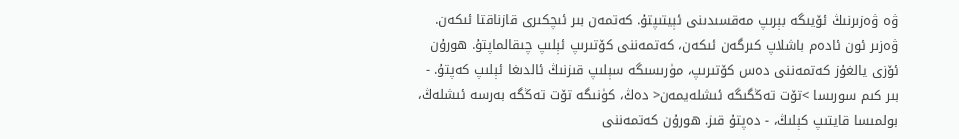ۋە ۋەزىرنىڭ ئۆيىگە بېرىپ مەقسىدىنى ئېيتىپتۇ. كەتمەن بىر ئىچكىرى قازناقتا ئىكەن. ۋەزىر ئون ئادەم باشلاپ كىرگەن ئىكەن، كەتمەننى كۆتىرىپ ئېلىپ چىقالماپتۇ. ھورۇن ئۆزى يالغۇز كەتمەننى دەس كۆتىرىپ، مۈرىسىگە سېلىپ قىزنىڭ ئالدىغا ئېلىپ كەپتۇ. - بىر كىم سورىسا >تۆت تەڭگىگە ئىشلەيمەن< دەڭ، كۈنىگە تۆت تەڭگە بەرسە ئىشلەڭ، بولمىسا قايتىپ كېلىڭ، - دەپتۇ قىز. ھورۇن كەتمەننى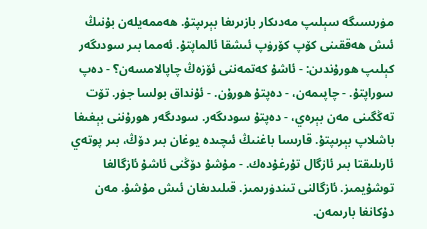مۈرىسىگە سېلىپ مەدىكار بازىرىغا بېرىپتۇ. ھەممەيلەن بۇنىڭ ئىش ھەققىنى كۆپ كۆرۈپ ئىشقا ئالماپتۇ. ئەمما بىر سودىگەر كېلىپ ھورۇندىن: - ئاشۇ كەتمەننى ئۆزەڭ چاپالامسەن؟ - دەپ سوراپتۇ. - چاپىمەن، - دەپتۇ ھورۇن. - ئۇنداق بولسا جۈر. تۆت تەڭگىنى مەن بېرەي، - دەپتۇ سودىگەر. سودىگەر ھورۇننى بېغىغا باشلاپ بېرىپتۇ. قارىسا باغنىڭ ئىچىدە يوغان بىر دۆڭ، بىر پوتەي ئارىلىقتا بىر ئازگال تۇرغۇدەك. - مۇشۇ دۆڭنى ئاشۇ ئازگالغا توشۇيمىز. ئازگالنى تىندۈرىمىز. قىلىدىغان ئىش مۇشۇ. مەن دۇكانغا بارىمەن.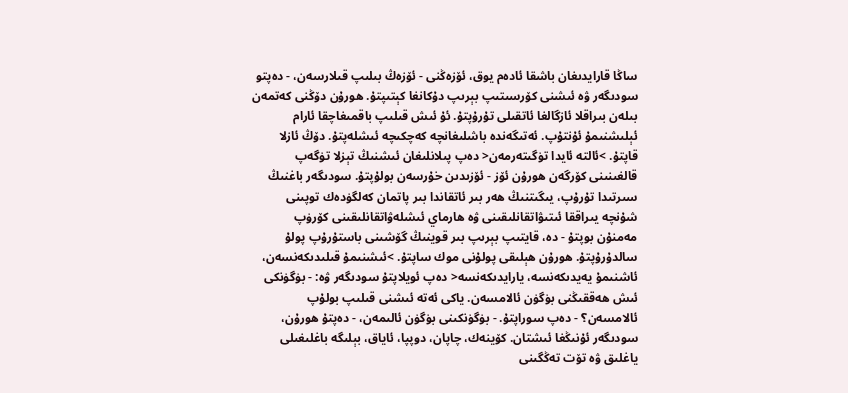ساڭا قارايدىغان باشقا ئادەم يوق، ئۆزەڭنى - ئۆزەڭ بىلىپ قىلارسەن، - دەپتو سودىگەر ۋە ئىشنى كۆرسىتىپ بېرىپ دۇكانغا كېتىپتۇ. ھورۇن دۆڭنى كەتمەن بىلەن بىراقلا ئازگالغا ئاتقىلى تۇرۇپتۇ. ئۇ ئىش قىلىپ باقمىغاچقا ئارام ئېلىشنىمۇ ئۇنتۇپ. ئەتىگەندە باشلىغانچە كەچكىچە ئىشلەپتۇ. دۆڭ ئازلا قاپتۇ. >ئالتە ئايدا تۈگىتەرمەن< دەپ پىلانلىغان ئىشنىڭ تېزلا تۈگەپ قالغىنىنى كۆرگەن ھورۇن ئۆز - ئۆزىدىن خۇرسەن بولۇپتۇ. سودىگەر باغنىڭ سىرتىدا تۇرۇپ، يىگىتنىڭ ھەر بىر ئاتقاندا بىر پاتمان كەلگۈدەك توپىنى شۇنچە يىراققا ئىتىۋاتقانلىقىنى ۋە ھارماي ئىشلەۋاتقانلىقىنى كۆرۈپ مەمنۇن بوپتۇ - دە، قايتىپ بېرىپ بىر قوينىڭ گۆشىنى باستۇرۇپ پولۇ سالدۇرۇپتۇ. ھورۇن ھېلىقى پولۇنى موك ساپتۇ. >ئىشنىمۇ قىلىدىكەنسەن، ئاشنىمۇ يەيدىكەنسە، يارايدىكەنسە< دەپ ئويلاپتۇ سودىگەر ۋە: - بۈگۈنكى ئىش ھەققىڭنى بۈگۈن ئالامسەن. ياكى ئەتە ئىشنى قىلىپ بولۇپ ئالامسەن؟ - دەپ سوراپتۇ. - بۈگۈنكىنى بۈگۈن ئالىمەن، - دەپتۇ ھورۇن، سودىگەر ئۇنىڭغا ئىشتان. كۆينەك، چاپان، دوپپا، ئاياق، بېلىگە باغلىغىلى ياغلىق ۋە تۆت تەڭگىنى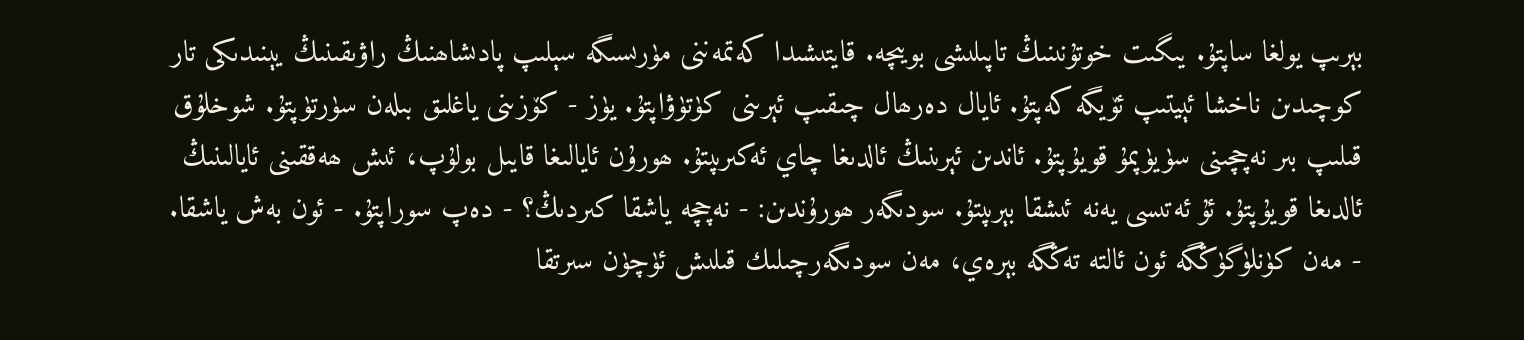بېرىپ يولغا ساپتۇ. يىگىت خوتۇنىنىڭ تاپىلىشى بويىچە. قايتىشىدا كەتمەننى مۈرىسىگە سېلىپ پادىشاھنىڭ راۋىقىنىڭ يېنىدىكى تار كوچىدىن ناخشا ئېيتىپ ئۆيگە كەپتۇ. ئايال دەرھال چىقىپ ئېرىنى كۈتۈۋاپتۇ. يۈز - كۆزىنى ياغلىق بىلەن سۈرتۈپتۇ. شوخلۇق قىلىپ بىر نەچچىنى سۈيۈپمۇ قويۇپتۇ. ئاندىن ئېرىنىڭ ئالدىغا چاي ئەكىرىپتۇ. ھورۇن ئايالىغا قايىل بولۇپ، ئىش ھەققىنى ئايالىنىڭ ئالدىغا قويۇپتۇ. ئۇ ئەتىسى يەنە ئىشقا بېرىپتۇ. سودىگەر ھورۇندىن: - نەچچە ياشقا كىردىڭ؟ - دەپ سوراپتۇ. - ئون بەش ياشقا. - مەن كۈنلۈگۈڭگە ئون ئالتە تەڭگە بېرەي، مەن سودىگەرچىلىك قىلىش ئۈچۈن سىرتقا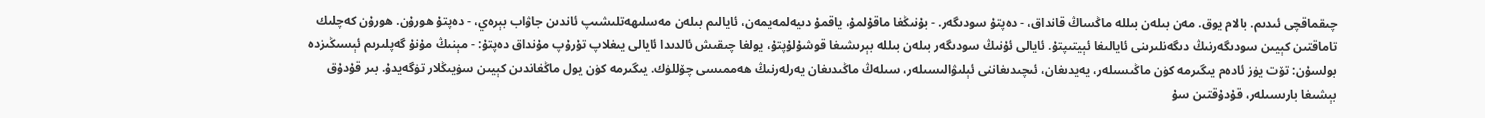چىقماقچى ئىدىم. بالام يوق. مەن بىلەن بىللە ماڭساڭ قانداق، - دەپتۇ سودىگەر. - بۇنىڭغا ماقۇلمۇ، ياقمۇ دىيەلمەيمەن، ئايالىم بىلەن مەسلىھەتلىشىپ ئاندىن جاۋاب بېرەي، - دەپتۇ ھورۇن. ھورۇن كەچلىك تاماقتىن كېيىن سودىگەرنىڭ دىگەنلىرىنى ئايالىغا ئېيتىپتۇ. ئايالى ئۇنىڭ سودىگەر بىلەن بىللە بېرىشىغا قوشۇلۇپتۇ، يولغا چىقىش ئالدىدا ئايالى يىغلاپ تۇرۇپ مۇنداق دەپتۇ: - مېنىڭ مۇنۇ گەپلىرىم ئېسىڭىزدە بولسۇن: تۆت يۈز ئادەم يىگىرمە كۈن ماڭىسىلەر، يەيدىغان، ئىچىدىغاننى ئېلىۋالىسىلەر، سىلەڭ ماڭىدىغان يەرلەرنىڭ ھەممىسى چۆللۈك. يىگىرمە كۈن يول ماڭغاندىن كېيىن سۈيىڭلار تۈگەيدۇ. بىر قۇدۇق بېشىغا بارىسىلەر، قۇدۇقتىن سۇ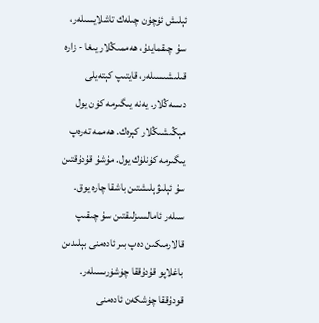ئېلىش ئۈچۈن چىلەك تاشلايسىلەر، سۇ چىقمايدۇ، ھەممىڭلار يىغا - زارە قىلىشىسىلەر، قايتىپ كېتەيلى دىسەڭلار. يەنە يىگىرمە كۈن يول مېڭىشىڭلار كېرەك. ھەممە تەرەپ يىگىرمە كۈنلۈك يول. مۇشۇ قۇدۇقتىن سۇ ئېلىۋېلىشتىن باشقا چارە يوق. سىلەر ئامالسىزلىقتىن سۇ چىقىپ قالارمىكىن دەپ بىر ئادەمنى بېلىدىن باغلاپو قۇدۇققا چۈشۈرىسىلەر. قودۇققا چۈشكەن ئادەمنى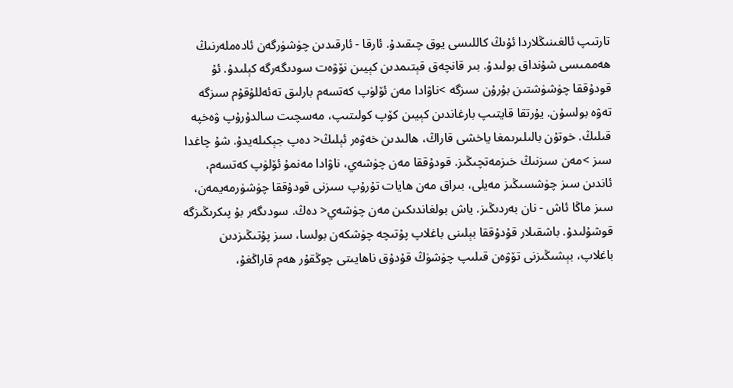تارتىپ ئالغىنىڭلاردا ئۇىڭ كاللىسى يوق چىقىدۇ. ئارقا - ئارقىدىن چۈشۈرگەن ئادەملەرنىڭ ھەممىسى شۇنداق بولىدۇ. بىر قانچەق قېتىمدىن كېيىن نۆۋەت سودىگەرگە كېلىدۇ. ئۇ قودۇققا چۈشۈشتىن بۇرۇن سىزگە >ناۋادا مەن ئۆلۈپ كەتسەم بارلىق تەئەللۇقۇم سىزگە تەۋە بولسۇن. يۇرتقا قايتىپ بارغاندىن كېيىن كۆپ كولىتىپ، مەسچىت سالدۇرۇپ ۋەخپە قىلىڭ. خوتۇن بالىلىرىمغا ياخشى قاراڭ، ھالىدىن خەۋەر ئېلىڭ< دەپ جېكىلەيدۇ. شۇ چاغدا سىز >مەن سىزنىڭ خىزمەتچىڭىز. قودۇققا مەن چۈشەي، ناۋادا مەنمۇ ئۆلۈپ كەتسەم، ئاندىن سىز چۈشسىڭىز مەيلى، بىراق مەن ھايات تۇرۇپ سىزنى قودۇققا چۈشۈرمەيمەن، سىز ماڭا ئاش - نان بەردىڭىز. ياش بولغاندىكىن مەن چۈشەي< دەڭ. سودىگەر بۇ پىكرىڭىزگە قوشۇلىدۇ. باشقىلار قۇدۇققا بېلىنى باغلاپ پۇتىچە چۈشكەن بولسا، سىز پۇتىڭىزدىن باغلاپ، بېشىڭىزنى تۆۋەن قىلىپ چۈشۈڭ قۇدۇق ناھايىتى چوڭقۇر ھەم قاراڭغۇ،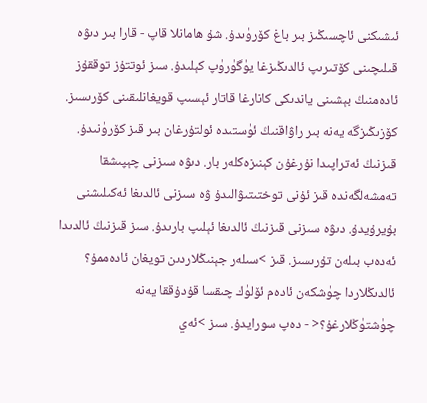ئىشىكنى ئاچسىڭىز بىر باغ كۆرۈىدۇ. شۇ ھامانلا قاپ - قارا بىر دىۋە قىلىچىنى كۆتىرىپ ئالدىڭىزغا يۈگۈرۈپ كېلىدۇ. سىز ئوتتۇز توققۇز ئادەمنىڭ بېشىنى ياندىكى كانارغا قاتار ئېسىپ قويغانلىقىنى كۆرىسىز. كۆزىڭىزگە يەنە بىر راۋاقنىڭ ئۈستىدە ئولتۇرغان بىر قىز كۆرۈنىدۇ. قىزنىڭ ئەتراپىدا نۇرغۇن كېنىزەكلەر بار. دىۋە سىزنى چېپىشقا تەمشەلگەندە قىز ئۇنى توختىتىۋالىدۇ ۋە سىزنى ئالدىغا ئەكىلىشنى بۇيرۇيدۇ. دىۋە سىزنى قىزنىڭ ئالدىغا ئېلىپ بارىدۇ. سىز قىزنىڭ ئالدىدا ئەدەب بىلەن تۇرىسىز. قىز >سىلەر جېنىڭلاردىن تويغان ئادەممۇ؟ ئالدىڭلاردا چۈشكەن ئادەم ئۆلۈك چىقسا قۇدۇققا يەنە چۈشتۈڭلارغۇ؟< - دەپ سورايدۇ. سىز >ئەي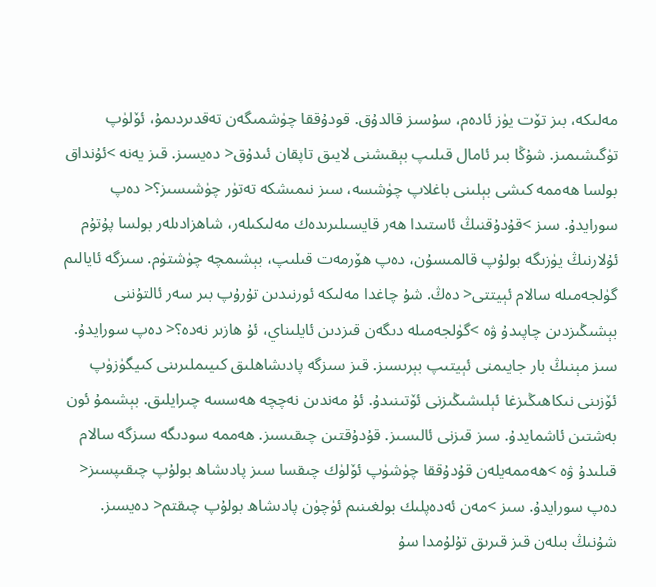مەلىكە، بىز تۆت يۈز ئادەم، سۇسىز قالدۇق. قودۇققا چۈشمىگەن تەقدىردىمۇ، ئۆلۈپ تۈگىشىمىز. شۇڭا بىر ئامال قىلىپ بېقىشنى لايىق تاپقان ئىدۇق< دەيسىز. قىز يەنە >ئۇنداق بولسا ھەممە كىشى بېلىنى باغلاپ چۈشسە، سىز نىمىشكە تەتۈر چۈشىسىز؟< دەپ سورايدۇ. سىز >قۇدۇقنىڭ ئاستىدا ھەر قايسىلىرىدەك مەلىكىلەر، شاھزادىلەر بولسا پۇتۇم ئۇلارنىڭ يۈزىگە بولۇپ قالمىسۇن، دەپ ھۆرمەت قىلىپ، بېشىمچە چۈشتۈم. سىزگە ئايالىم گۈلجەمىلە سالام ئېيتتى< دەڭ. شۇ چاغدا مەلىكە ئورنىدىن تۇرۇپ بىر سەر ئالتۇننى بېشىڭىزدىن چاپىدۇ ۋە >گۈلجەمىلە دىگەن قىزدىن ئايلىناي، ئۇ ھازىر نەدە؟< دەپ سورايدۇ. سىز مېنىڭ بار جايىمنى ئېيتىپ بېرىسىز. قىز سىزگە پادىشاھلىق كىيىملىرىنى كىيگۈزۈپ ئۆزىنى نىكاھىڭىزغا ئېلىشىڭىزنى ئۆتىنىدۇ. ئۇ مەندىن نەچچە ھەسسە چىرايلىق. بېشىمۇ ئون بەشتىن ئاشمايدۇ. سىز قىزنى ئالىسىز. قۇدۇقتىن چىقىسىز. ھەممە سودىگە سىزگە سالام قىلىدۇ ۋە >ھەممەيلەن قۇدۇققا چۈشۈپ ئۆلۈك چىقسا سىز پادىشاھ بولۇپ چىقىپسىز< دەپ سورايدۇ. سىز >مەن ئەدەپلىك بولغىنىم ئۈچۈن پادىشاھ بولۇپ چىقتم< دەيسىز. شۇنىڭ بىلەن قىز قىرىق تۇلۇمدا سۇ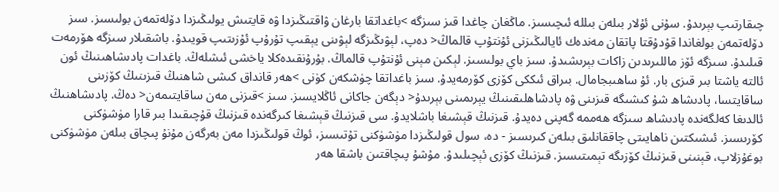چىقارتىپ بېرىدۇ. سۇنى ئۇلار بىلەن بىللە ئىچىسىز. ماڭغان چاغدا قىز سىزگە >باغداتقا بارغان ۋاقتىڭىزدا ۋە قايتىش يولىڭىزدا دۆلەتمەن بولىسىز. سىز دۆلەتمەن بولغاندا قۇدۇقتا پاتقان مەندەك ئايالىڭىزنى ئۇنتۇپ قالماڭ< دەپ، لېۋىڭىزگە لېۋىنى يېقىپ تۇرۇپ ئۇزىتىپ قويىدۇ. باشقىلار سىزگە ھۆرمەت قىلىدۇ. سىزگە ئۆز ماللىرىدىن زاكات بېرىشىدۇ. سىز باي بولىسىز. لېكىن مېنى ئۇنتۇپ قالماڭ. بۇرۇنقىدەكلا ياخشى ئىشلەڭ. باغدات پادىشاھىنىڭ ئون ئالتە ياشتا بىر قىزى بار. ئۇ ساھىبجامال. بىراق ئىككى كۆزى كۆرمەيدۇ. سىز باغداتقا چۈشكەن كۈنى >ھەر قانداق كىشى شاھنىڭ قىزىنىڭ كۆزىنى ساقايتسا، پادىشاھ شۇ كىشىگە قىزىنى ۋە پادشاھلىقىنىڭ يېرىمىنى بېرىدۇ< دېگەن جاكانى ئاڭلايسىز. سىز >قىزنى مەن ساقايتىمەن< دەڭ. پادىشاھنىڭ ئالدىغا كەلگەندە پادىشاھ سىزگە ھەممە گەپنى دەيدۇ. قىزنىڭ قېشىغا باشلايدۇ. سى قىزنىڭ قېشىغا كىرگەندە قىزنىڭ قۇچىقىدا بىر قارا مۈشۈكنى كۆرىسىز. ئىشىكتىن ناھايىتى چاققانلىق بىلەن كىرىسىز - دە، سول قولىڭىزدا مۈشۈكنى تۇتىسىز، ئوڭ قولىڭىزدا مەن بەرگەن مۇنۇ پىچاق بىلەن مۈشۈكنى بوغۇزلاپ، قېنىنى قىزنىڭ كۆزىگە تېمىتىسىز. قىزنىڭ كۆزى ئېچىلىدۇ. مۇشۇ پىچاقتىن باشقا ھەر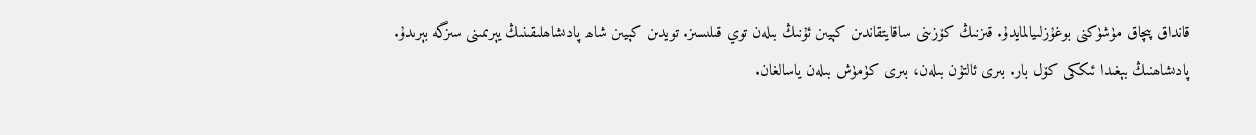قانداق پىچاق مۈشۈكنى بوغۇزلىيالمايدۇ. قىزنىڭ كۆزىنى ساقايتقاندىن كېيىن ئۇنىڭ بىلەن توي قىلىسىز. تويدىن كېيىن شاھ پادىشاھلىقىنىڭ يېرىمىنى سىزگە بېرىدۇ. پادىشاھنىڭ بېغىدا ئىككى كۆل بار. بىرى ئالتۇن بىلەن، بىرى كۈمۈش بىلەن ياسالغان.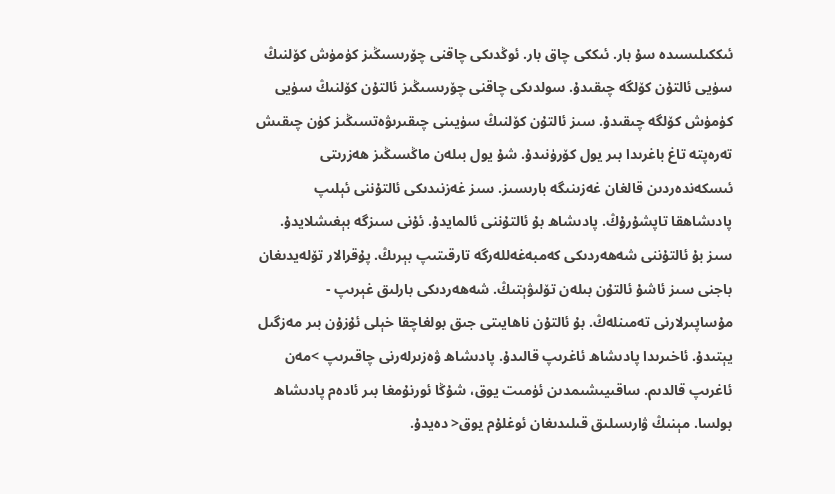ئىككىلىسىدە سۇ بار. ئىككى چاق بار. ئوڭدىكى چاقنى چۆرىسىڭىز كۈمۈش كۆلنىڭ سۈيى ئالتۇن كۆلگە چىقىدۇ. سولدىكى چاقنى چۆرىسىڭىز ئالتۇن كۆلنىڭ سۈيى كۈمۈش كۆلگە چىقىدۇ. سىز ئالتۇن كۆلنىڭ سۈيىنى چىقىرىۋەتسىڭىز كۈن چىقىش تەرەپتە تاغ باغرىدا بىر يول كۆرۈنىدۇ. شۇ يول بىلەن ماڭسىڭىز ھەزرىتى ئىسكەندەردىن قالغان غەزىنىگە بارىسىز. سىز غەزنىدىكى ئالتۇننى ئېلىپ پادىشاھقا تاپشۇرۇڭ. پادىشاھ بۇ ئالتۇننى ئالمايدۇ. ئۇنى سىزگە بېغىشلايدۇ. سىز بۇ ئالتۇننى شەھەردىكى كەمبەغەللەرگە تارقىتىپ بېرىڭ. پۇقرالار تۆلەيدىغان باجنى سىز ئاشۇ ئالتۇن بىلەن تۆلىۋېتىڭ. شەھەردىكى بارلىق غېرىپ - مۇساپىرلارنى تەمىنلەڭ. بۇ ئالتۇن ناھايىتى جىق بولغاچقا خېلى ئۇزۇن بىر مەزگىل يېتىدۇ. ئاخىرىدا پادىشاھ ئاغرىپ قالىدۇ. پادىشاھ ۋەزىرلەرنى چاقىرىپ >مەن ئاغرىپ قالدىم. ساقىيىشىمدىن ئۈمىت يوق، شۇڭا ئورنۇمغا بىر ئادەم پادىشاھ بولسا. مېنىڭ ۋارىسلىق قىلىدىغان ئوغلۇم يوق< دەيدۇ.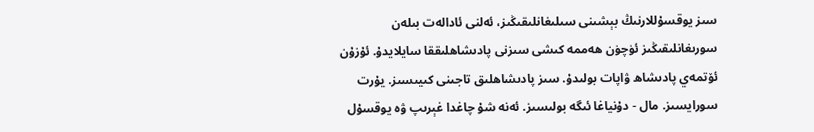سىز يوقسۇللارنىڭ بېشىنى سىلىغانلىقىڭىز، ئەلنى ئادالەت بىلەن سورىغانلىقىڭىز ئۈچۈن ھەممە كىشى سىزنى پادىشاھلىققا سايلايدۇ. ئۇزۇن ئۆتمەي پادىشاھ ۋاپات بولىدۇ. سىز پادىشاھلىق تاجىنى كىيىسىز. يۇرت سورايسىز. مال - دۇنياغا ئىگە بولىسىز. ئەنە شۇ چاغدا غېرىپ ۋە يوقسۇل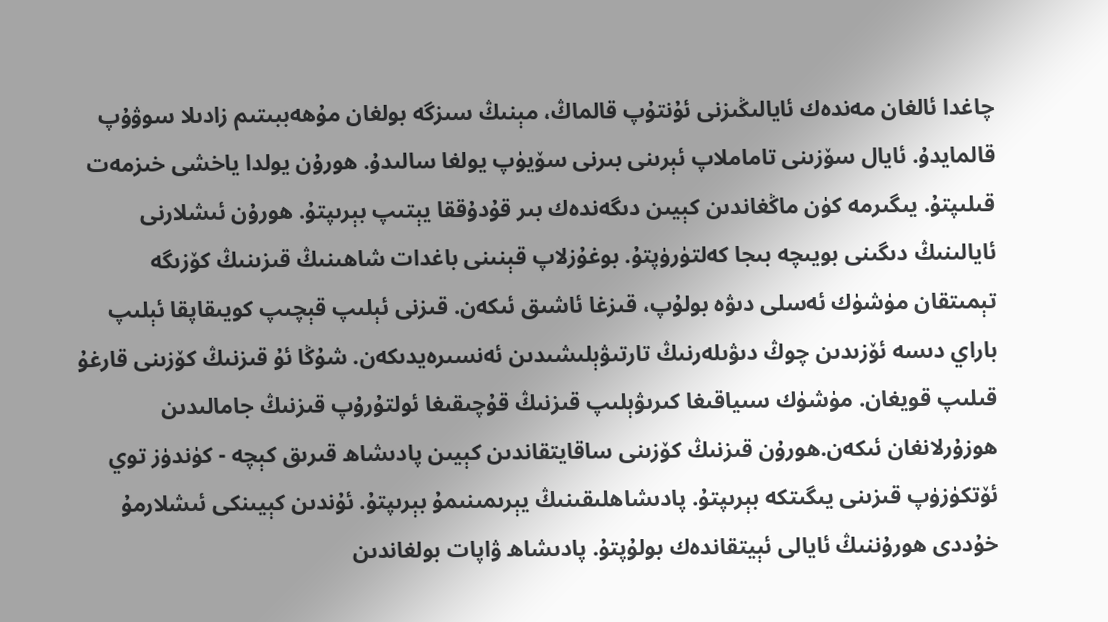چاغدا ئالغان مەندەك ئايالىڭىزنى ئۇنتۇپ قالماڭ، مېنىڭ سىزگە بولغان مۇھەببىتىم زادىلا سوۋۇپ قالمايدۇ. ئايال سۆزىنى تاماملاپ ئېرىنى بىرنى سۆيۈپ يولغا سالىدۇ. ھورۇن يولدا ياخشى خىزمەت قىلىپتۇ. يىگىرمە كۈن ماڭغاندىن كېيىن دىگەندەك بىر قۇدۇققا يېتىپ بېرىپتۇ. ھورۇن ئىشلارنى ئايالىنىڭ دىگىنى بويىچە بىجا كەلتۈرۈپتۇ. بوغۇزلاپ قېنىنى باغدات شاھىنىڭ قىزىنىڭ كۆزىگە تېمىتقان مۈشۈك ئەسلى دىۋە بولۇپ، قىزغا ئاشىق ئىكەن. قىزنى ئېلىپ قېچىپ كويىقاپقا ئېلىپ باراي دىسە ئۆزىدىن چوڭ دىۋىلەرنىڭ تارتىۋېلىشىدىن ئەنسىرەيدىكەن. شۇڭا ئۇ قىزنىڭ كۆزىنى قارغۇ قىلىپ قويغان. مۈشۈك سىياقىغا كىرىۋېلىپ قىزنىڭ قۇچىقىغا ئولتۇرۇپ قىزنىڭ جامالىدىن ھوزۇرلانغان ئىكەن.ھورۇن قىزنىڭ كۆزىنى ساقايتقاندىن كېيىن پادىشاھ قىرىق كېچە - كۈندۈز توي ئۆتكۈزۈپ قىزىنى يىگىتكە بېرىپتۇ. پادىشاھلىقىنىڭ يېرىمىنىمۇ بېرىپتۇ. ئۇندىن كېيىنكى ئىشلارمۇ خۇددى ھورۇننىڭ ئايالى ئېيتقاندەك بولۇپتۇ. پادىشاھ ۋاپات بولغاندىن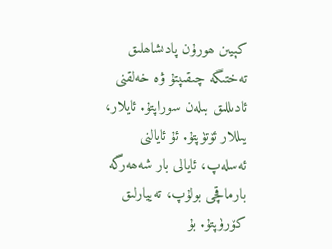كېيىن ھورۇن پادىشاھلىق تەختىگە چىقىپتۇ ۋە خەلقنى ئادىللىق بىلەن سوراپتۇ. ئايلار، يىللار ئۆتۈپتۇ. ئۇ ئايالنى ئەسلەپ، ئايالى بار شەھەرگە بارماقچى بولۇپ، تەييارلىق كۆرۈپتۇ. بۇ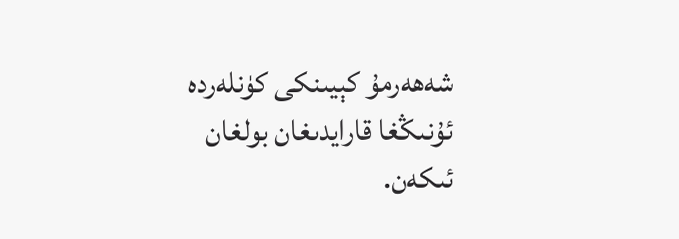شەھەرمۇ كېيىنكى كۈنلەردە ئۇنىڭغا قارايدىغان بولغان ئىكەن.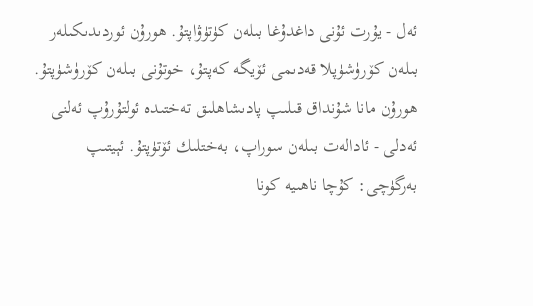ئەل - يۇرت ئۇنى داغدۇغا بىلەن كۈتۈۋاپتۇ. ھورۇن ئوردىدىكىلەر بىلەن كۆرۈشۈپلا قەدىمى ئۆيگە كەپتۇ، خوتۇنى بىلەن كۆرۈشۈپتۇ. ھورۇن مانا شۇنداق قىلىپ پادىشاھلىق تەختىدە ئولتۇرۇپ ئەلنى ئەدلى - ئادالەت بىلەن سوراپ، بەختلىك ئۆتۈپتۇ. ئېيتىپ بەرگۈچى: كۇچا ناھىيە كونا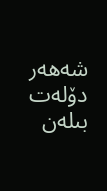شەھەر دۆلەت بىلەن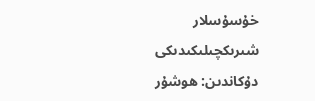خۇسۇسلار شىرىكچىلىكىدىكى دۇكاندىن: ھوشۇر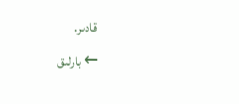قادىر.
← بارلىق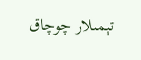تېمىلار چوچاق